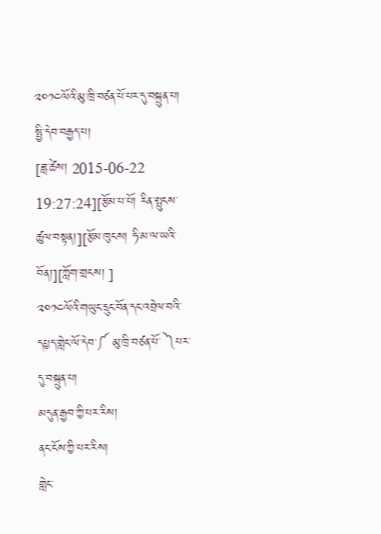༢༠༡༤ལོའི་མུ་ཁྲི་བཙན་པོ་པར་དུ་བསྐྲུན་པ། སྤྱི་དེབ་བརྒྱད་པ།
[ཟླ་ཚེས། 2015-06-22 19:27:24][རྩོམ་པ་པོ། རིན་སྤུངས་ཚུལ་བསྟན།][རྩོམ་ཁུངས། ཧི་མ་ལ་ཡའི་བོན།][ཀློག་གྲངས། ]
༢༠༡༤ལོའི་གཡུང་དྲུང་བོན་དང་འབྲེལ་བའི་དཔྱད་གླེང་ལོ་དེབ་༼ མུ་ཁྲི་བཙན་པོ་ ༽པར་དུ་བསྐྲུན་པ།
མདུན་རྒྱབ་ཀྱི་པར་རིས།
ནང་ངོས་ཀྱི་པར་རིས།
གླེང་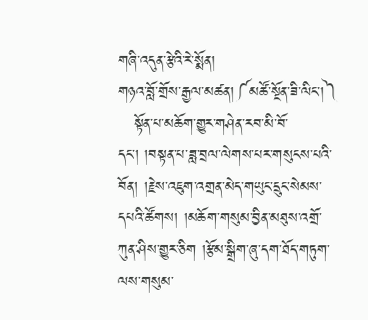གཞི་འདུན་རྩེའི་རེ་སྨོན།
གཉའ་བློ་གྲོས་རྒྱལ་མཚན།༼མཚོ་སྔོན་ཟི་ལིང་།༽
   སྟོན་པ་མཆོག་གྱུར་གཤེན་རབ་མི་བོ་དང་། །བསྟན་པ་ཟླ་བྲལ་ལེགས་པར་གསུངས་པའི་བོན། །རྗེས་འཇུག་འགྲན་མེད་གཡུང་དྲུང་སེམས་དཔའི་ཚོགས། །མཆོག་གསུམ་བྱིན་མཐུས་འགྲོ་ཀུན་ཤིས་གྱུར་ཅིག །རྩོམ་སྒྲིག་ཞུ་དག་ཐོད་གཏུག་ལས་གསུམ་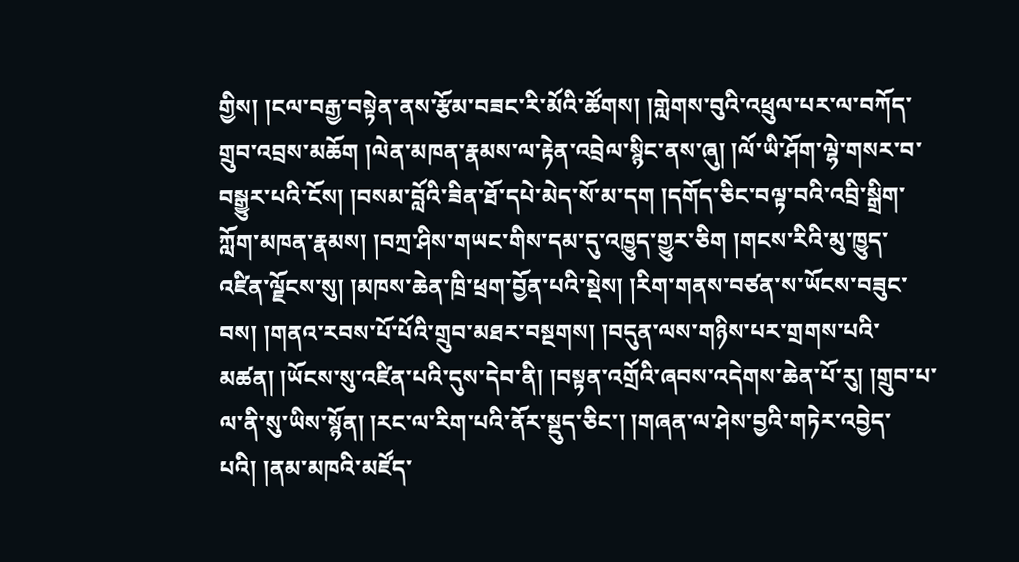གྱིས། །ངལ་བརྒྱ་བསྟེན་ནས་རྩོམ་བཟང་རི་མོའི་ཚོགས། །གླེགས་བུའི་འཕྲུལ་པར་ལ་བཀོད་གྲུབ་འབྲས་མཆོག །ལེན་མཁན་རྣམས་ལ་རྟེན་འབྲེལ་སྙིང་ནས་ཞུ། །ལོ་ཡི་ཤོག་ལྷེ་གསར་བ་བསྒྱུར་པའི་ངོས། །བསམ་བློའི་ཟིན་ཐོ་དཔེ་མེད་སོ་མ་དག །དགོད་ཅིང་བལྟ་བའི་འབྲི་སྒྲིག་ཀློག་མཁན་རྣམས། །བཀྲ་ཤིས་གཡང་གིས་དམ་དུ་འཁྱུད་གྱུར་ཅིག །གངས་རིའི་མུ་ཁྱུད་འཛིན་ལྗོངས་སུ། །མཁས་ཆེན་ཁྲི་ཕྲག་བྱོན་པའི་སྡེས། །རིག་གནས་བཙན་ས་ཡོངས་བཟུང་བས། །གནའ་རབས་པོ་པོའི་གྲུབ་མཐར་བསྔགས། །བདུན་ལས་གཉིས་པར་གྲགས་པའི་མཚན། །ཡོངས་སུ་འཛིན་པའི་དུས་དེབ་ནི། །བསྟན་འགྲོའི་ཞབས་འདེགས་ཆེན་པོ་རུ། །གྲུབ་པ་ལ་ནི་སུ་ཡིས་སྙོན། །རང་ལ་རིག་པའི་ནོར་སྡུད་ཅིང་། །གཞན་ལ་ཤེས་བྱའི་གཏེར་འབྱེད་པའི། །ནམ་མཁའི་མཛོད་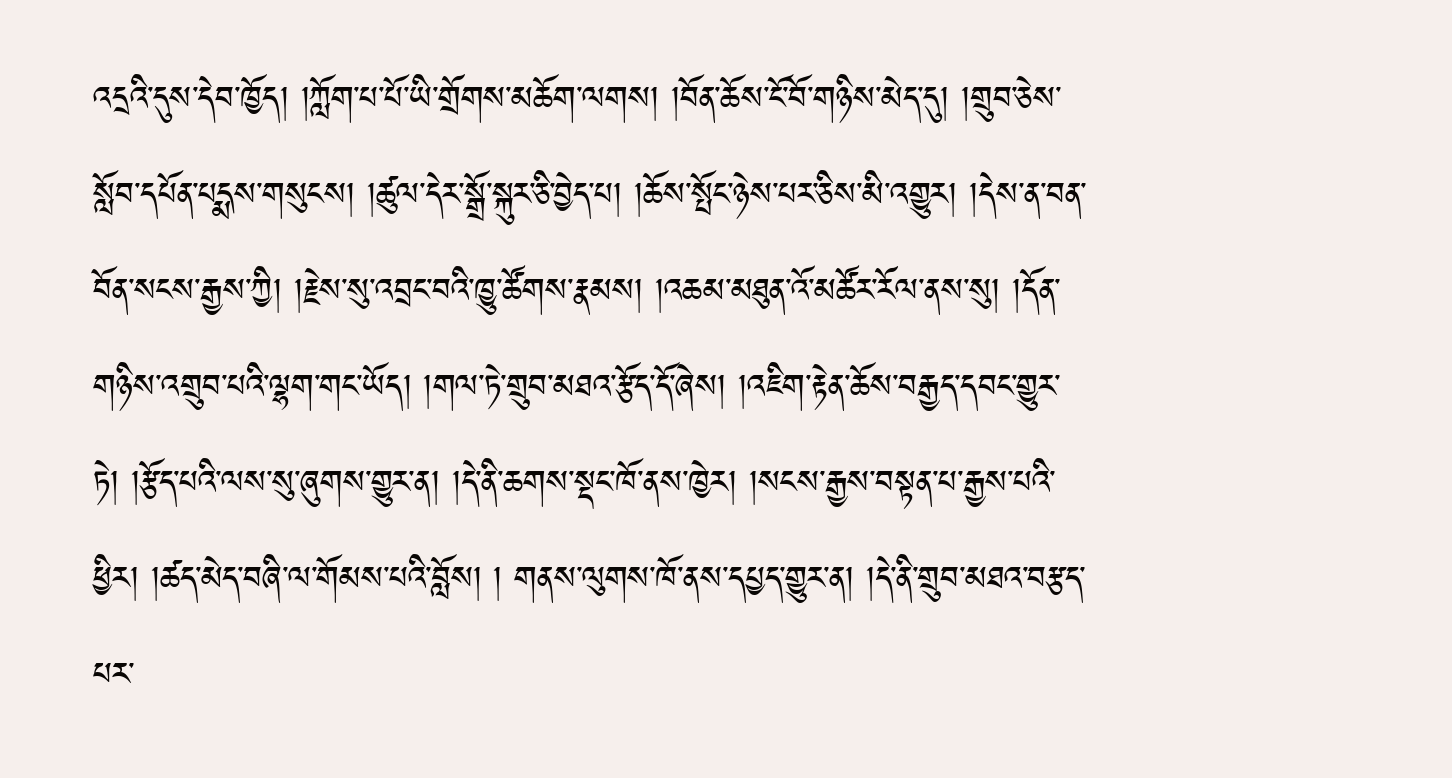འདྲའི་དུས་དེབ་ཁྱོད། །ཀློག་པ་པོ་ཡི་གྲོགས་མཆོག་ལགས། །བོན་ཆོས་ངོ་བོ་གཉིས་མེད་དུ། །གྲུབ་ཅེས་སློབ་དཔོན་པདྨས་གསུངས། །ཚུལ་དེར་སྒྲོ་སྐུར་ཅི་བྱེད་པ། །ཆོས་སྤོང་ཉེས་པར་ཅིས་མི་འགྱུར། །དེས་ན་བན་བོན་སངས་རྒྱས་ཀྱི། །རྗེས་སུ་འབྲང་བའི་ཁྱུ་ཚོགས་རྣམས། །འཆམ་མཐུན་འོ་མཚོར་རོལ་ནས་སུ། །དོན་གཉིས་འགྲུབ་པའི་ལྷག་གང་ཡོད། །གལ་ཏེ་གྲུབ་མཐའ་རྩོད་དོ་ཞེས། །འཇིག་རྟེན་ཆོས་བརྒྱད་དབང་གྱུར་ཏེ། །རྩོད་པའི་ལས་སུ་ཞུགས་གྱུར་ན། །དེ་ནི་ཆགས་སྡང་ཁོ་ནས་ཁྱེར། །སངས་རྒྱས་བསྟན་པ་རྒྱས་པའི་ཕྱིར། །ཚད་མེད་བཞི་ལ་གོམས་པའི་བློས། ། གནས་ལུགས་ཁོ་ནས་དཔྱད་གྱུར་ན། །དེ་ནི་གྲུབ་མཐའ་བརྩད་པར་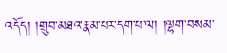འདོད། །གྲུབ་མཐའ་རྣམ་པར་དག་པ་ལ། །ལྷག་བསམ་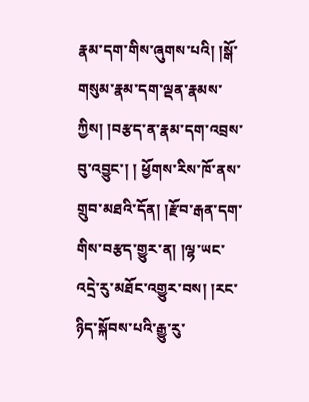རྣམ་དག་གིས་ཞུགས་པའི། །སྒོ་གསུམ་རྣམ་དག་ལྡན་རྣམས་ཀྱིས། །བརྩད་ན་རྣམ་དག་འབྲས་བུ་འབྱུང་། ། ཕྱོགས་རིས་ཁོ་ནས་གྲུབ་མཐའི་དོན། །རྫོབ་རྒན་དག་གིས་བརྩད་གྱུར་ན། །ལྷ་ཡང་འདྲེ་རུ་མཐོང་འགྱུར་བས། །རང་ཉིད་སྐོབས་པའི་རྒྱུ་རུ་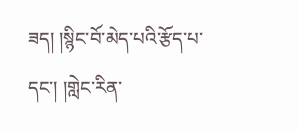ཟད། །སྙིང་བོ་མེད་པའི་རྩོད་པ་དང་། །གླེང་རིན་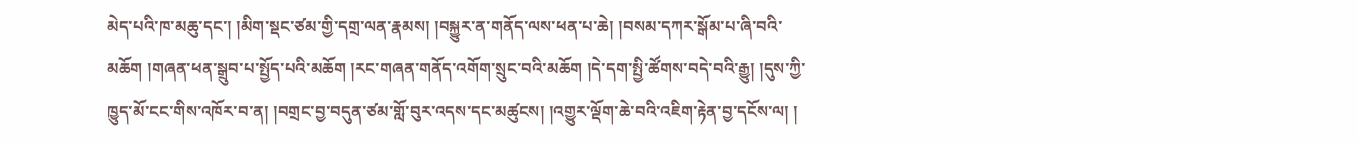མེད་པའི་ཁ་མཆུ་དང་། །མིག་སྡང་ཙམ་གྱི་དགྲ་ལན་རྣམས། །བསྐྱུར་ན་གནོད་ལས་ཕན་པ་ཆེ། །བསམ་དཀར་སྒོམ་པ་ཞི་བའི་མཆོག །གཞན་ཕན་སྒྲུབ་པ་སྤྱོད་པའི་མཆོག །རང་གཞན་གནོད་འགོག་སྲུང་བའི་མཆོག །དེ་དག་སྤྱི་ཚོགས་བདེ་བའི་རྒྱུ། །དུས་ཀྱི་ཁྱུད་མོ་ངང་གིས་འཁོར་བ་ན། །བགྲང་བྱ་བདུན་ཙམ་གློ་བུར་འདས་དང་མཚུངས། །འགྱུར་ལྡོག་ཆེ་བའི་འཇིག་རྟེན་བྱ་དངོས་ལ། །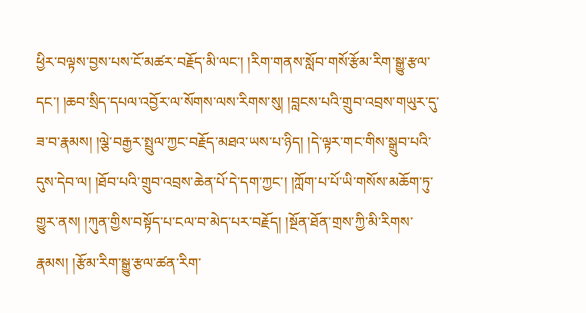ཕྱིར་བལྟས་བྱས་པས་ངོ་མཚར་བརྗོད་མི་ལང་། །རིག་གནས་སློབ་གསོ་རྩོམ་རིག་སྒྱུ་རྩལ་དང་། །ཆབ་སྲིད་དཔལ་འབྱོར་ལ་སོགས་ལས་རིགས་སུ། །བླངས་པའི་གྲུབ་འབྲས་གཡུར་དུ་ཟ་བ་རྣམས། །ལྕེ་བརྒྱར་སྤྲུལ་ཀྱང་བརྗོད་མཐའ་ཡས་པ་ཉིད། །དེ་ལྟར་གང་གིས་སྒྲུབ་པའི་དུས་དེབ་ལ། །ཐོབ་པའི་གྲུབ་འབྲས་ཆེན་པོ་དེ་དག་ཀྱང་། །ཀློག་པ་པོ་ཡི་གསོས་མཆོག་ཏུ་གྱུར་ནས། །ཀུན་གྱིས་བསྟོད་པ་ངལ་བ་མེད་པར་བརྗོད། །སྔོན་ཐོན་གྲས་ཀྱི་མི་རིགས་རྣམས། །རྩོམ་རིག་སྒྱུ་རྩལ་ཚན་རིག་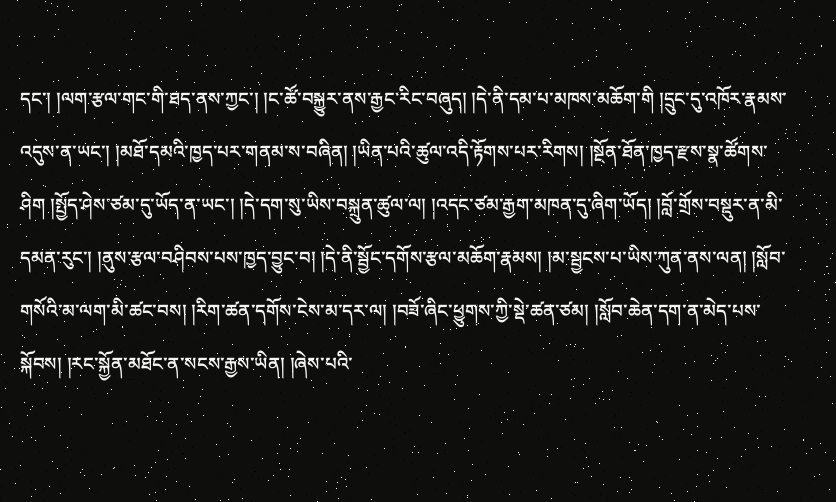དང་། །ལག་རྩལ་གང་གི་ཐད་ནས་ཀྱང་། །ང་ཚོ་བསྐྱུར་ནས་རྒྱང་རིང་བཞུད། །དེ་ནི་དམ་པ་མཁས་མཆོག་གི །དྲུང་དུ་འཁོར་རྣམས་འདུས་ན་ཡང་། །མཐོ་དམའི་ཁྱད་པར་གནམ་ས་བཞིན། །ཡིན་པའི་ཚུལ་འདི་རྟོགས་པར་རིགས། །སྔོན་ཐོན་ཁྱད་རྫས་སྣ་ཚོགས་ཤིག །སྤྱོད་ཤེས་ཙམ་དུ་ཡོད་ན་ཡང་། །དེ་དག་སུ་ཡིས་བསྐྲུན་ཚུལ་ལ། །འདང་ཙམ་རྒྱག་མཁན་དུ་ཞིག་ཡོད། །བློ་གྲོས་བསྡུར་ན་མི་དམན་རུང་། །ནུས་རྩལ་བཤིབས་པས་ཁྱད་བྱུང་བ། །དེ་ནི་སྦྱོང་དགོས་རྩལ་མཆོག་རྣམས། །མ་སྦྱངས་པ་ཡིས་ཀུན་ནས་ལན། །སློབ་གསོའི་མ་ལག་མི་ཚང་བས། །རིག་ཚན་དགོས་ངེས་མ་དར་ལ། །བཟོ་ཞིང་ཕྱུགས་ཀྱི་སྡེ་ཚན་ཙམ། །སློབ་ཆེན་དག་ན་མེད་པས་སྐོབས། །རང་སྐྱོན་མཐོང་ན་སངས་རྒྱས་ཡིན། །ཞེས་པའི་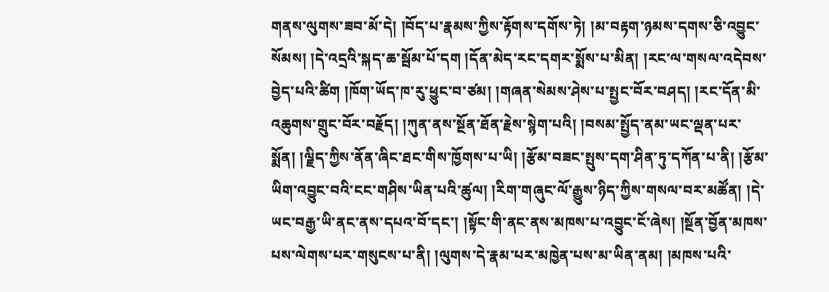གནས་ལུགས་ཟབ་མོ་དེ། །བོད་པ་རྣམས་ཀྱིས་རྟོགས་དགོས་ཏེ། །མ་བརྟག་ཉམས་དགས་ཅི་འབྱུང་སོམས། །དེ་འདྲའི་སྐད་ཆ་སྦོམ་པོ་དག །དོན་མེད་རང་དགར་སྨོས་པ་མིན། །རང་ལ་གསལ་འདེབས་བྱེད་པའི་ཚིག །ཁོག་ཡོད་ཁ་རུ་ཕྱུང་བ་ཙམ། །གཞན་སེམས་ཤེས་པ་སྤྱང་བོར་བཤད། །རང་དོན་མི་འཆུགས་གྲུང་བོར་བརྗོད། །ཀུན་ནས་སྔོན་ཐོན་རྗེས་སྙེག་པའི། །བསམ་སྤྱོད་ནམ་ཡང་ལྡན་པར་སྨོན། །ལྗིད་ཀྱིས་ནོན་ཞིང་ཐང་གིས་ཁྱོགས་པ་ཡི། །རྩོམ་བཟང་སྤུས་དག་ཤིན་ཏུ་དཀོན་པ་ནི། །རྩོམ་ཡིག་འབྱུང་བའི་ངང་གཤིས་ཡིན་པའི་ཚུལ། །རིག་གཞུང་ལོ་རྒྱུས་ཉིད་ཀྱིས་གསལ་བར་མཚོན། །དེ་ཡང་བརྒྱ་ཡི་ནང་ནས་དཔའ་བོ་དང་། །སྟོང་གི་ནང་ནས་མཁས་པ་འབྱུང་ངོ་ཞེས། །སྔོན་བྱོན་མཁས་པས་ལེགས་པར་གསུངས་པ་ནི། །ལུགས་དེ་རྣམ་པར་མཁྱེན་པས་མ་ཡིན་ནམ། །མཁས་པའི་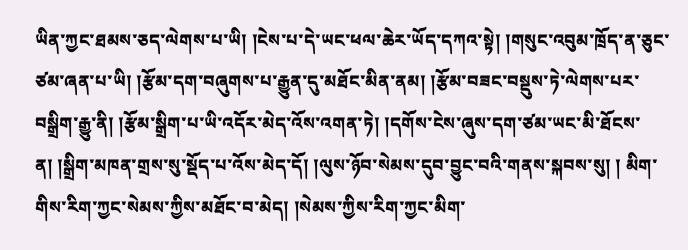ཡིན་ཀྱང་ཐམས་ཅད་ལེགས་པ་ཡི། །ངེས་པ་དེ་ཡང་ཕལ་ཆེར་ཡོད་དཀའ་སྟེ། །གསུང་འབུམ་ཁྲོད་ན་ཅུང་ཙམ་ཞན་པ་ཡི། །རྩོམ་དག་བཞུགས་པ་རྒྱུན་དུ་མཐོང་མིན་ནམ། །རྩོམ་བཟང་བསྡུས་ཏེ་ལེགས་པར་བསྒྲིག་རྒྱུ་ནི། །རྩོམ་སྒྲིག་པ་ཡི་འདོར་མེད་འོས་འགན་ཏེ། །དགོས་ངེས་ཞུས་དག་ཙམ་ཡང་མི་ཐོངས་ན། །སྒྲིག་མཁན་གྲས་སུ་སྡོད་པ་འོས་མེད་དོ། །ལུས་ཉོབ་སེམས་དུབ་བྱུང་བའི་གནས་སྐབས་སུ། ། མིག་གིས་རིག་ཀྱང་སེམས་ཀྱིས་མཐོང་བ་མེད། །སེམས་ཀྱིས་རིག་ཀྱང་མིག་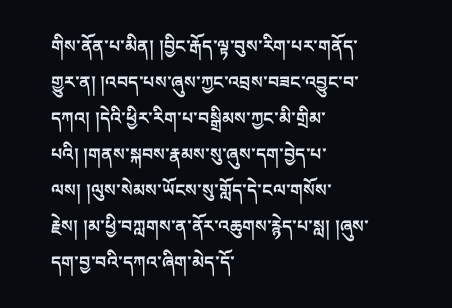གིས་ནོན་པ་མིན། །བྱིང་རྒོད་ལྟ་བུས་རིག་པར་གནོད་གྱུར་ན། །འབད་པས་ཞུས་ཀྱང་འབྲས་བཟང་འབྱུང་བ་དཀའ། །དེའི་ཕྱིར་རིག་པ་བསྒྲིམས་ཀྱང་མི་གྲིམ་པའི། །གནས་སྐབས་རྣམས་སུ་ཞུས་དག་བྱེད་པ་ལས། །ལུས་སེམས་ཡོངས་སུ་གློད་དེ་ངལ་གསོས་རྗེས། །མ་ཕྱི་བཀླགས་ན་ནོར་འཆུགས་རྙེད་པ་སླ། །ཞུས་དག་བྱ་བའི་དཀའ་ཞིག་མེད་དོ་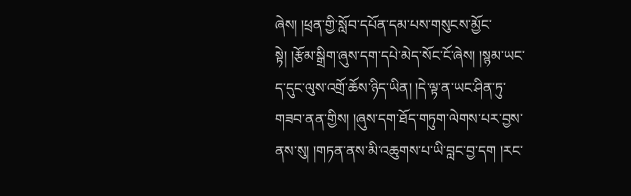ཞེས། །ཕྲན་གྱི་སློབ་དཔོན་དམ་པས་གསུངས་མྱོང་སྟེ། །རྩོམ་སྒྲིག་ཞུས་དག་དཔེ་མེད་སོང་ངོ་ཞེས། །སྙམ་ཡང་ད་དུང་ལུས་འགྲོ་ཆོས་ཉིད་ཡིན། །དེ་ལྟ་ན་ཡང་ཤིན་ཏུ་གཟབ་ནན་གྱིས། །ཞུས་དག་ཐོད་གཏུག་ལེགས་པར་བྱས་ནས་སུ། །གཏན་ནས་མི་འཆུགས་པ་ཡི་བླང་བྱ་དག །རང་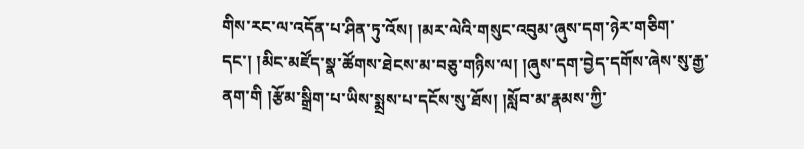གིས་རང་ལ་འདོན་པ་ཤིན་ཏུ་འོས། །མར་ལེའི་གསུང་འབུམ་ཞུས་དག་ཉེར་གཅིག་དང་། །མིང་མཛོད་སྣ་ཚོགས་ཐེངས་མ་བཅུ་གཉིས་ལ། །ཞུས་དག་བྱེད་དགོས་ཞེས་སུ་རྒྱ་ནག་གི །རྩོམ་སྒྲིག་པ་ཡིས་སྨྲས་པ་དངོས་སུ་ཐོས། །སློབ་མ་རྣམས་ཀྱི་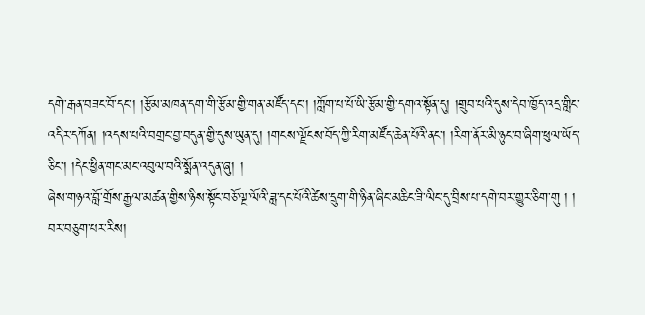དགེ་རྒན་བཟང་བོ་དང་། །རྩོམ་མཁན་དག་གི་རྩོམ་གྱི་གན་མཛོད་དང་། །ཀློག་པ་པོ་ཡི་རྩོམ་གྱི་དགའ་སྟོན་དུ། །གྲུབ་པའི་དུས་དེབ་ཁྱོད་འདྲ་གླིང་འདིར་དཀོན། །འདས་པའི་བགྲང་བྱ་བདུན་གྱི་དུས་ཡུན་དུ། །གངས་ལྗོངས་བོད་ཀྱི་རིག་མཛོད་ཆེན་པོའི་ནང་། །རིག་ནོར་མི་ཉུང་བ་ཞིག་ཕུལ་ཡོད་ཅིང་། །དེང་ཕྱིན་གང་མང་འབུལ་བའི་སྨོན་འདུན་ཞུ། །
ཞེས་གཉའ་བློ་གྲོས་རྒྱལ་མཚན་གྱིས་ཉིས་སྟོང་བཅོ་ལྔ་ལོའི་ཟླ་དང་པོའི་ཚེས་དྲུག་གི་ཉིན་ཞིང་མཆིང་ཟི་ལིང་དུ་བྲིས་པ་དགེ་བར་གྱུར་ཅིག་གུ ། །
བར་བཅུག་པར་རིས།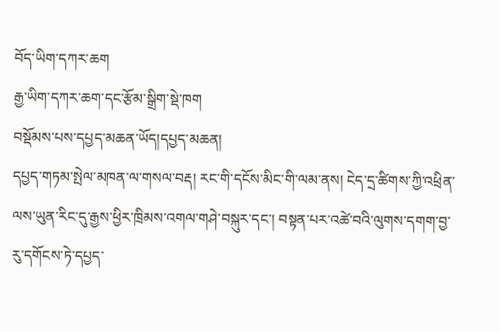བོད་ཡིག་དཀར་ཆག
རྒྱ་ཡིག་དཀར་ཆག་དང་རྩོམ་སྒྲིག་སྡེ་ཁག
བསྡོམས་པས་དཔྱད་མཆན་ཡོད།དཔྱད་མཆན།
དཔྱད་གཏམ་སྤེལ་མཁན་ལ་གསལ་བརྡ། རང་གི་དངོས་མིང་གི་ལམ་ནས། ངེད་དྲ་ཚིགས་ཀྱི་འཕྲིན་ལས་ཡུན་རིང་དུ་རྒྱས་ཕྱིར་ཁྲིམས་འགལ་གཤེ་བསྐུར་དང་། བསྟན་པར་འཚེ་བའི་ལུགས་དགག་བྱ་རུ་དགོངས་ཏེ་དཔྱད་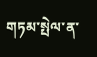གཏམ་སྤེལ་ན་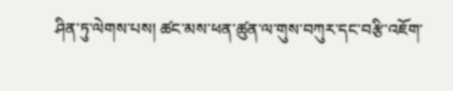ཤིན་ཏུ་ལེགས་པས། ཚང་མས་ཕན་ཚུན་ལ་གུས་བཀུར་དང་བརྩི་འཇོག་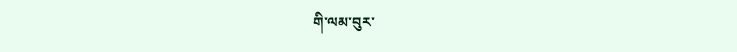གི་ལམ་བུར་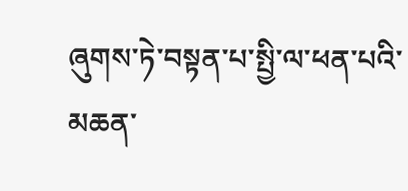ཞུགས་ཏེ་བསྟན་པ་སྤྱི་ལ་ཕན་པའི་མཆན་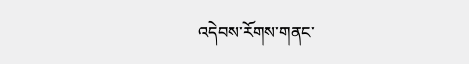འདེབས་རོགས་གནང་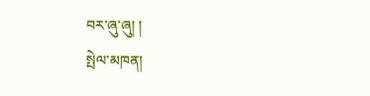བར་ཞུ་ཞུ། །
སྤེལ་མཁན།